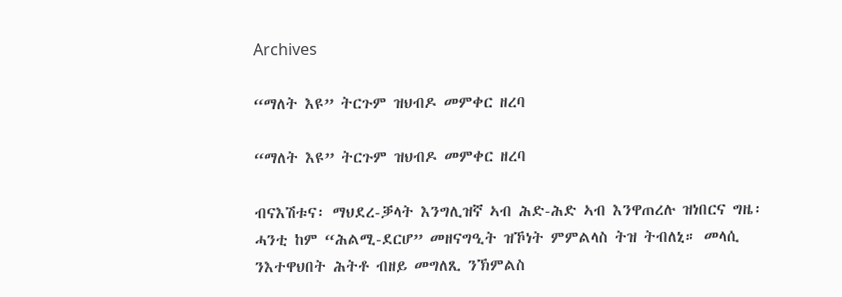Archives

“ማለት እዩ” ትርጉም ዝህብዶ መምቀር ዘረባ

“ማለት እዩ” ትርጉም ዝህብዶ መምቀር ዘረባ

ብናእሽቱና፡ ማህደረ-ቓላት እንግሊዝኛ ኣብ ሕድ-ሕድ ኣብ እንዋጠረሉ ዝነበርና ግዜ፡ ሓንቲ ከም “ሕልሚ-ደርሆ” መዘናግዒት ዝኾነት ምምልላስ ትዝ ትብለኒ። መላሲ ንእተዋህበት ሕትቶ ብዘይ መግለጺ ንኽምልስ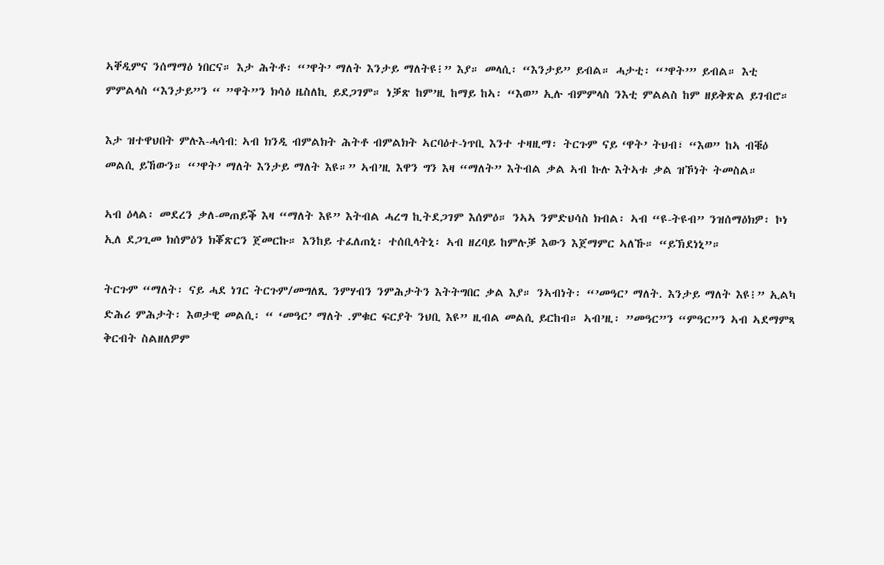ኣቐዲምና ንሰማማዕ ነበርና። እታ ሕትቶ፡ “’ዋት’ ማለት እንታይ ማለትዩ፧” እያ። መላሲ፡ “እንታይ” ይብል። ሓታቲ፡ “’ዋት’” ይብል። እቲ ምምልላስ “እንታይ”ን “ ”ዋት”ን ክሳዕ ዜስለኪ ይደጋገም። ነቓጽ ከም’ዚ ከማይ ከኣ፡ “እወ” ኢሉ ብምምላስ ንእቲ ምልልስ ከም ዘይቅጽል ይገብሮ።

እታ ዝተዋህበት ምሉእ-ሓሳብ: ኣብ ክንዲ ብምልክት ሕትቶ ብምልክት ኣርባዕተ-ነጥቢ እንተ ተዛዚማ፡ ትርጉም ናይ ‘ዋት’ ትህብ፣ “እወ” ከኣ ብቑዕ መልሲ ይኸውን። “’ዋት’ ማለት እንታይ ማለት እዩ።” ኣብ’ዚ እዋን ግን እዛ “ማለት” እትብል ቃል ኣብ ኩሉ እትኣቱ ቃል ዝኾነት ትመስል።

ኣብ ዕላል፡ መደረን ቃለ-መጠይቕ እዛ “ማለት እዩ” እትብል ሓረግ ኪትደጋገም እሰምዕ። ንኣኣ ንምድህሳስ ክብል፡ ኣብ “ዩ-ትዩብ” ንዝሰማዕክዎ፡ ኮነ ኢለ ደጋጊመ ክሰምዕን ክቖጽርን ጀመርኩ። እንከይ ተፈለጠኒ፡ ተሰቢላትኒ፡ ኣብ ዘረባይ ከምሉቓ እውን እጀማምር ኣለኹ። “ይኽደነኒ”።

ትርጉም “ማለት፡ ናይ ሓደ ነገር ትርጉም/መግለጺ ንምሃብን ንምሕታትን እትትግበር ቃል እያ። ንኣብነት፡ “’መዓር’ ማለት. እንታይ ማለት እዩ፧” ኢልካ ድሕሪ ምሕታት፡ እወታዊ መልሲ፡ “ ‘መዓር’ ማለት .ምቁር ፍርያት ንህቢ እዩ” ዚብል መልሲ ይርከብ። ኣብ’ዚ፡ ”መዓር”ን “ምዓር”ን ኣብ ኣደማምጻ ቅርብት ስልዘለዎም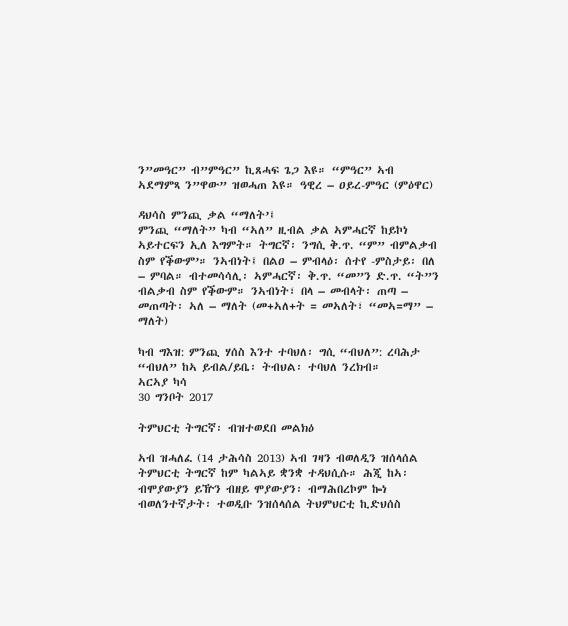ን”መዓር” ብ”ምዓር” ኪጸሓፍ ጌጋ እዩ። “ምዓር” ኣብ ኣደማምጻ ን”ዋው” ዝወሓጠ እዩ። ዓዊረ – ዐይረ-ምዓር (ምዕዋር)

ዳህሳስ ምንጪ ቃል “ማለት’፤
ምንጪ “ማለት” ካብ “ኣለ” ዚብል ቃል ኣምሓርኛ ከይኮነ ኣይተርፍን ኢለ እግምት። ትግርኛ፡ ንግሲ ቅ.ጥ. “ም” ብምልቃብ ስም የቕውም’። ንኣብነት፤ በልዐ – ምብላዕ፡ ሰተየ -ምስታይ፡ በለ – ምባል። ብተመሳሳሊ፡ ኣምሓርኛ፡ ቅ.ጥ. “መ”ን ድ.ጥ. “ት”ን ብልቃብ ስም የቕውም። ንኣብነት፣ በላ – መብላት፡ ጠጣ – መጠጣት፡ ኣለ – ማለት (መ+ኣለ+ት = መኣለት፣ “መኣ=ማ” – ማለት)

ካብ ግእዝ: ምንጪ ሃሰስ እንተ ተባህለ፡ ግሲ “ብህለ”: ረባሕታ “ብህለ” ከኣ ይብል/ይቤ፡ ትብህል፡ ተባህለ ንረክብ።
ኣርኣያ ካሳ
30 ግንቦት 2017

ትምህርቲ ትግርኛ፡ ብዝተወደበ መልክዕ

ኣብ ዝሓለፈ (14 ታሕሳስ 2013) ኣብ ገዛን ብወለዲን ዝሰላሰል ትምህርቲ ትግርኛ ከም ካልኣይ ቋንቋ ተዳህሲሱ። ሕጂ ከኣ፡ ብሞያውያን ይዅን ብዘይ ሞያውያን፡ ብማሕበረኮም ኰነ ብወለንተኛታት፡ ተወዲቡ ንዝሰላሰል ትህምህርቲ ኪድህሰስ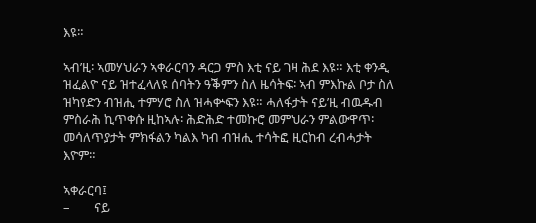እዩ።

ኣብ’ዚ፡ ኣመሃህራን ኣቀራርባን ዳርጋ ምስ እቲ ናይ ገዛ ሕደ እዩ። እቲ ቀንዲ ዝፈልዮ ናይ ዝተፈላለዩ ሰባትን ዓቕምን ስለ ዜሳትፍ፡ ኣብ ምእኩል ቦታ ስለ ዝካየድን ብዝሒ ተምሃሮ ስለ ዝሓቍፍን እዩ። ሓለፋታት ናይ’ዚ ብዉዱብ ምስራሕ ኪጥቀሱ ዚከኣሉ፡ ሕድሕድ ተመኩሮ መምህራን ምልውዋጥ፡ መሳለጥያታት ምክፋልን ካልእ ካብ ብዝሒ ተሳትፎ ዚርከብ ረብሓታት እዮም።

ኣቀራርባ፤
–        ናይ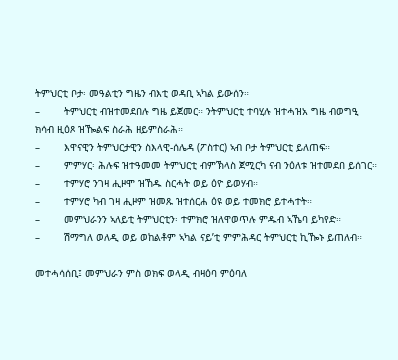ትምህርቲ ቦታ፡ መዓልቲን ግዜን ብእቲ ወዳቢ ኣካል ይውሰን።
–        ትምህርቲ ብዝተመደበሉ ግዜ ይጀመር። ንትምህርቲ ተባሂሉ ዝተሓዝአ ግዜ ብወግዒ ክሳብ ዚዕጾ ዝዀልፍ ስራሕ ዘይምስራሕ።
–        እዋናዊን ትምህርታዊን ስእላዊ-ሰሌዳ (ፖስተር) ኣብ ቦታ ትምህርቲ ይለጠፍ።
–        ምምሃር፡ ሕሉፍ ዝተዓመመ ትምህርቲ ብምኽላስ ጀሚርካ ናብ ንዕለቱ ዝተመደበ ይሰገር።
–        ተምሃሮ ንገዛ ሒዞሞ ዝኸዱ ስርሓት ወይ ዕዮ ይወሃብ።
–        ተምሃሮ ካብ ገዛ ሒዞም ዝመጹ ዝተሰርሐ ዕዩ ወይ ተመክሮ ይተሓተት።
–        መምህራንን ኣለይቲ ትምህርቲን፡ ተምክሮ ዝለዋወጥሉ ምዱብ ኣኼባ ይካየድ።
–        ሽማግለ ወለዲ ወይ ወከልቶም ኣካል ናይ’ቲ ምምሕዳር ትምህርቲ ኪዀኑ ይጠለብ።

መተሓሳሰቢ፤ መምህራን ምስ ወክፍ ወላዲ ብዛዕባ ምዕባለ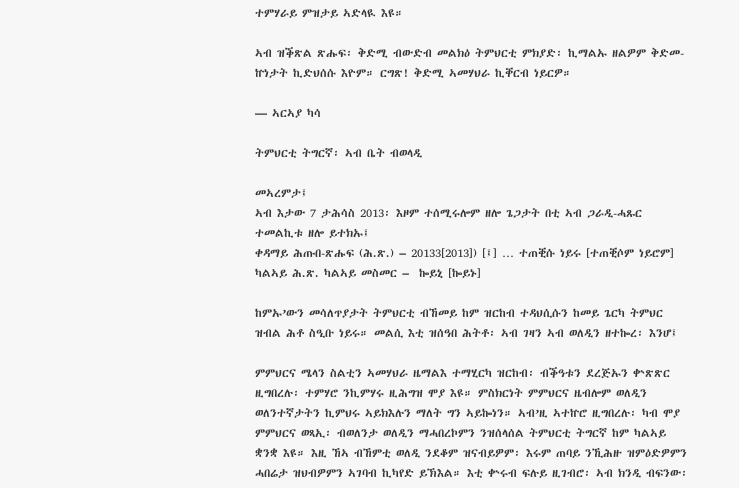ተምሃራይ ምዝታይ ኣድላዪ እዩ።

ኣብ ዝቕጽል ጽሑፍ፡ ቅድሚ ብውድብ መልክዕ ትምህርቲ ምክያድ፡ ኪማልኡ ዘልዎም ቅድመ-ኵነታት ኪድህሰሱ እዮም። ርግጽ! ቅድሚ ኣመሃህራ ኪቐርብ ነይርዎ።

— ኣርኣያ ካሳ

ትምህርቲ ትግርኛ፡ ኣብ ቤት ብወላዲ

መኣረምታ፤
ኣብ እታው 7 ታሕሳስ 2013፡ እዞም ተሰሚሩሎም ዘሎ ጌጋታት በቲ ኣብ ጋራዲ-ሓጹር ተመልኪቱ ዘሎ ይተክኡ፤
ቀዳማይ ሕጡበ-ጽሑፍ (ሕ.ጽ.) – 20133[2013]) [፤] … ተጠቒሱ ነይሩ [ተጠቒሶም ነይሮም]
ካልኣይ ሕ.ጽ. ካልኣይ መስመር –  ኰይኒ [ኰይኑ]

ከምኡ’ውን መሳለጥያታት ትምህርቲ ብኸመይ ከም ዝርከብ ተዳህሲሱን ከመይ ጌርካ ትምህር ዝብል ሕቶ ስዒቡ ነይሩ። መልሲ እቲ ዝሰዓበ ሕትቶ፡ ኣብ ገዛን ኣብ ወለዲን ዘተኰረ፡ እንሆ፤

ምምህርና ሜላን ስልቲን ኣመሃህራ ዜማልእ ተማሂርካ ዝርከብ፡ ብቕዓቱን ደረጅኡን ቍጽጽር ዚግበረሉ፡ ተምሃሮ ንኪምሃሩ ዚሕግዝ ሞያ እዩ። ምስክርነት ምምህርና ዜብሎም ወለዲን ወለንተኛታትን ኪምህሩ ኣይክእሉን ማለት ግን ኣይኰነን። ኣብ’ዚ ኣተኵሮ ዚግበረሉ፡ ካብ ሞያ ምምህርና ወጻኢ፡ ብወለንታ ወለዲን ማሓበረኮምን ንዝሰላሰል ትምህርቲ ትግርኛ ከም ካልኣይ ቋንቋ እዩ። እዚ ኸኣ ብኸምቲ ወለዲ ንደቆም ዝናብይዎም፡ እሩም ጠባይ ንኺሕዙ ዝምዕድዎምን ሓበሬታ ዝህብዎምን ኣገባብ ኪካየድ ይኽእል። እቲ ቍሩብ ፍሉይ ዚገብሮ፡ ኣብ ክንዲ ብፍንው፡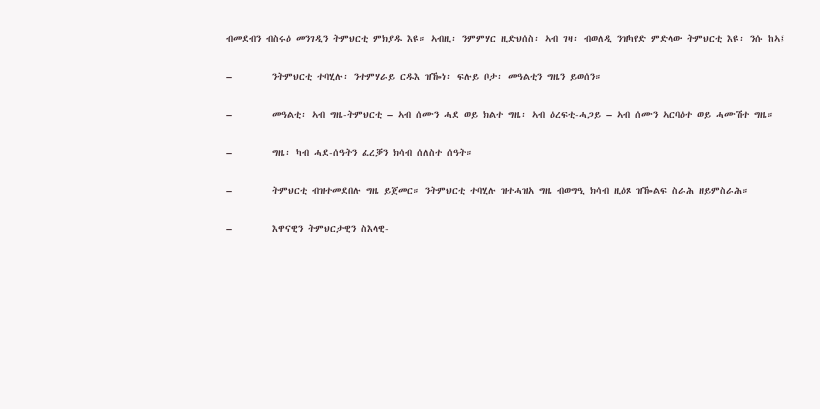ብመደብን ብስሩዕ መንገዲን ትምህርቲ ምክያዱ እዩ። ኣብዚ፡ ንምምሃር ዚድህሰስ፡ ኣብ ገዛ፡ ብወለዲ ንዝካየድ ምድላው ትምህርቲ እዩ፡ ንሱ ከኣ፤

–        ንትምህርቲ ተባሂሉ፡ ንተምሃራይ ርዱእ ዝዀነ፡ ፍሉይ ቦታ፡ መዓልቲን ግዜን ይወሰን።

–        መዓልቲ፡ ኣብ ግዜ-ትምህርቲ – ኣብ ሰሙን ሓደ ወይ ክልተ ግዜ፡ ኣብ ዕረፍቲ-ሓጋይ – ኣብ ሰሙን ኣርባዕተ ወይ ሓሙሽተ ግዜ።

–        ግዜ፡ ካብ ሓደ-ሰዓትን ፈረቓን ክሳብ ሰለስተ ሰዓት።

–        ትምህርቲ ብዝተመደበሉ ግዜ ይጀመር። ንትምህርቲ ተባሂሉ ዝተሓዝአ ግዜ ብወግዒ ክሳብ ዚዕጾ ዝዀልፍ ስራሕ ዘይምስራሕ።

–        እዋናዊን ትምህርታዊን ስእላዊ-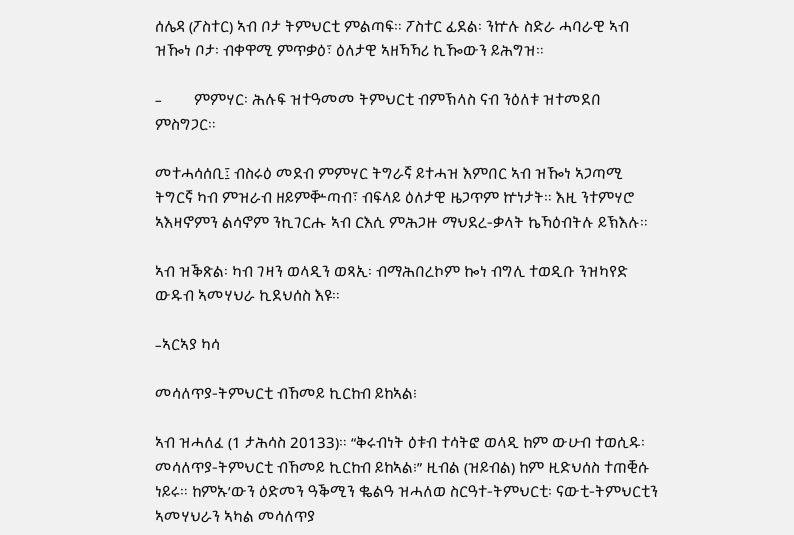ሰሌዳ (ፖስተር) ኣብ ቦታ ትምህርቲ ምልጣፍ። ፖስተር ፊደል፡ ንኵሉ ስድራ ሓባራዊ ኣብ ዝዀነ ቦታ፡ ብቀዋሚ ምጥቃዕ፣ ዕለታዊ ኣዘኻኻሪ ኪዀውን ይሕግዝ።

–        ምምሃር፡ ሕሉፍ ዝተዓመመ ትምህርቲ ብምኽላስ ናብ ንዕለቱ ዝተመደበ ምስግጋር።

መተሓሳሰቢ፤ ብስሩዕ መደብ ምምሃር ትግራኛ ይተሓዝ እምበር ኣብ ዝዀነ ኣጋጣሚ ትግርኛ ካብ ምዝራብ ዘይምቝጣብ፣ ብፍላይ ዕለታዊ ዜጋጥም ኵነታት። እዚ ንተምሃሮ ኣእዛኖምን ልሳኖም ንኪገርሑ ኣብ ርእሲ ምሕጋዙ ማህደረ-ቃላት ኬኻዕብትሉ ይኽእሉ።

ኣብ ዝቕጽል፡ ካብ ገዛን ወላዲን ወጻኢ፡ ብማሕበረኮም ኰነ ብግሊ ተወዲቡ ንዝካየድ ውዱብ ኣመሃህራ ኪደህሰስ እዩ።

–ኣርኣያ ካሳ

መሳለጥያ-ትምህርቲ ብኸመይ ኪርከብ ይከኣል፧

ኣብ ዝሓለፈ (1 ታሕሳስ 20133)። “ቅሩብነት ዕቱብ ተሳትፎ ወላዲ ከም ውሁብ ተወሲዱ፡ መሳለጥያ-ትምህርቲ ብኸመይ ኪርከብ ይከኣል፧” ዚብል (ዝይብል) ከም ዚድህሰስ ተጠቒሱ ነይሩ። ከምኡ’ውን ዕድመን ዓቕሚን ቈልዓ ዝሓለወ ስርዓተ-ትምህርቲ፡ ናውቲ-ትምህርቲን ኣመሃህራን ኣካል መሳለጥያ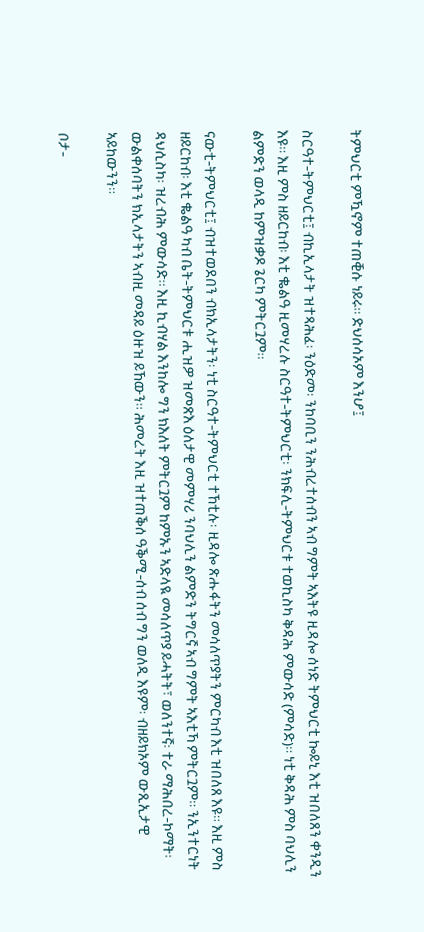ትምህርቲ ምዃኖም ተጠቒሱ ነይሩ። ድህሰሳኦም እንሆ፤

ስርዓተ-ትምህርቲ፤ ብኪኢላታት ዝተጻሕፈ፡ ንዕድመ፡ ንከባቢን ንሕብረተሰብን ኣብ ግምት ኣእትዩ ዚዳሎ ሰነድ ትምህርቲ ኰይኒ እቲ ዝበለጸን ቀንዲን እዩ። እዚ ምስ ዘይርከብ፡ እቲ ቈልዓ ዚመሃረሉ ስርዓተ-ትምህርቲ፡ ንክፍሊ-ትምህርቱ ተወኪስካ ቅዳሕ ምውሳድ (ምሳድ)። ነቲ ቅዳሕ ምስ ባህሊን ልምድን ወላዲ ከምዝቃዶ ጌርካ ምትርጓም።

ናውቲ-ትምህርቲ፤ ብዝተወደበን ብክኢላታትን፡ ነቲ ስርዓተ-ትምህርቲ ተኸቲሉ፡ ዚዳሎ ጽሑፋትን መሳለጥያትን ምርካብ እቲ ዝበለጸ እዩ። እዚ ምስ ዘይርከብ፡ እቲ ቈልዓ ካብ ቤት-ትምህርቱ ሒዝዎ ዝመጽእ ዕለታዊ መምሃሪ ንባህሊን ልምድን ትግርኛ ኣብ ግምት ኣእቲኻ ምትርጓም። ንኢንተርነት ዳህሲስካ፡ ዝረብሕ ምውሳድ። እዚ ኪብሃል እንከሎ ግን ክእለት ምትርጓም ከምኡን ኣድላዪ መሳለጥያ ይሓትት፣ ወለንተኛ፡ ተራ ማሕበረ-ኮማት፡ ውልቀሰባትን ክኢላታትን ኣብዚ መዳይ ዕዙዝ ይኸውን። ሕመረት እዚ ዝተጠቕሰ ዓቕሚ-ሰብ ሰብ ግን ወለዲ እዩም፡ ብዘይክኦም ውጺኢታዊ ኣይከውንን።

ቦታ-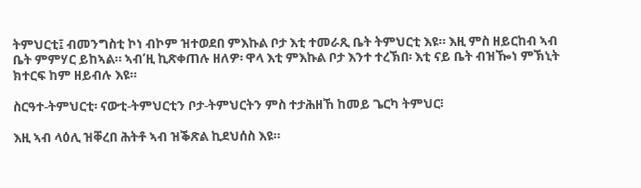ትምህርቲ፤ ብመንግስቲ ኮነ ብኮም ዝተወደበ ምእኩል ቦታ እቲ ተመራጺ ቤት ትምህርቲ እዩ። እዚ ምስ ዘይርከብ ኣብ ቤት ምምሃር ይከኣል። ኣብ’ዚ ኪጽቀጠሉ ዘለዎ፡ ዋላ እቲ ምእኩል ቦታ እንተ ተረኽበ፡ እቲ ናይ ቤት ብዝዀነ ምኽኒት ክተርፍ ከም ዘይብሉ እዩ።

ስርዓተ-ትምህርቲ፡ ናውቲ-ትምህርቲን ቦታ-ትምህርትን ምስ ተታሕዘኸ ከመይ ጌርካ ትምህር፧

እዚ ኣብ ላዕሊ ዝቐረበ ሕትቶ ኣብ ዝቕጽል ኪደህሰስ እዩ።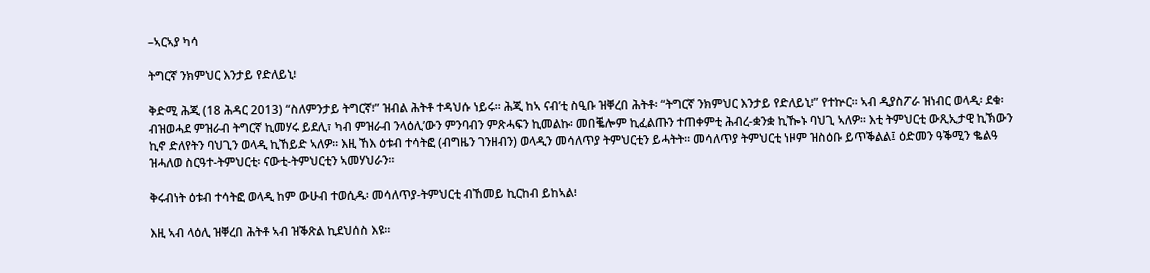–ኣርኣያ ካሳ

ትግርኛ ንክምህር እንታይ የድለይኒ፧

ቅድሚ ሕጂ (18 ሕዳር 2013) “ስለምንታይ ትግርኛ፧” ዝብል ሕትቶ ተዳህሱ ነይሩ። ሕጂ ከኣ ናብ’ቲ ስዒቡ ዝቐረበ ሕትቶ፡ “ትግርኛ ንክምህር እንታይ የድለይኒ፧” የተኵር። ኣብ ዲያስፖራ ዝነብር ወላዲ፡ ደቁ፡ ብዝወሓደ ምዝራብ ትግርኛ ኪመሃሩ ይደሊ፣ ካብ ምዝራብ ንላዕሊ’ውን ምንባብን ምጽሓፍን ኪመልኩ፡ መበቘሎም ኪፈልጡን ተጠቀምቲ ሕብረ-ቋንቋ ኪዀኑ ባህጊ ኣለዎ። እቲ ትምህርቲ ውጺኢታዊ ኪኽውን ኪኖ ድለየትን ባህጊን ወላዲ ኪኸይድ ኣለዎ። እዚ ኸእ ዕቱብ ተሳትፎ (ብግዜን ገንዘብን) ወላዲን መሳለጥያ ትምህርቲን ይሓትት። መሳለጥያ ትምህርቲ ነዞም ዝስዕቡ ይጥቕልል፤ ዕድመን ዓቕሚን ቈልዓ ዝሓለወ ስርዓተ-ትምህርቲ፡ ናውቲ-ትምህርቲን ኣመሃህራን።

ቅሩብነት ዕቱብ ተሳትፎ ወላዲ ከም ውሁብ ተወሲዱ፡ መሳለጥያ-ትምህርቲ ብኸመይ ኪርከብ ይከኣል፧

እዚ ኣብ ላዕሊ ዝቐረበ ሕትቶ ኣብ ዝቕጽል ኪደህሰስ እዩ።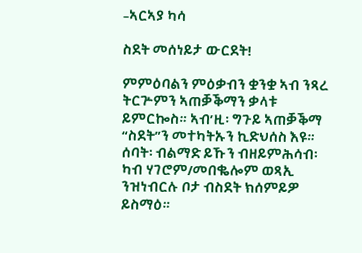–ኣርኣያ ካሳ

ስደት መሰነይታ ውርደት!

ምምዕባልን ምዕቃብን ቋንቋ ኣብ ንጻረ ትርጕምን ኣጠቓቕማን ቃላቱ ይምርኰስ። ኣብ’ዚ፡ ግጉይ ኣጠቓቕማ “ስደት”ን መተካትኡን ኪድህሰስ እዩ። ሰባት፡ ብልማድ ይኹን ብዘይምሕሳብ፡ ካብ ሃገሮም/መበቈሎም ወጻኢ ንዝነብርሉ ቦታ ብስደት ክሰምይዎ ይስማዕ።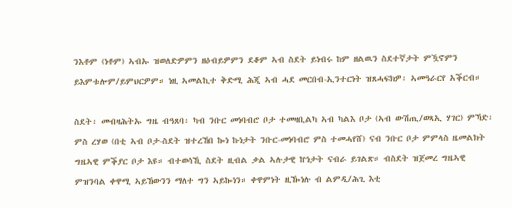ንእቶም (ነቶም) ኣብኡ ዝወለድዎምን ዘዕብይዎምን ደቆም ኣብ ስደት ይነብሩ ከም ዘልዉን ስደተኛታት ምዃኖምን ይእምቱሎም/ይምህርዎም። ነዚ ኣመልኪተ ቅድሚ ሕጂ ኣብ ሓደ መርበብ-ኢንተርነት ዝጸሓፍክዎ፡ ኣመዓራርየ አቕርብ።

ስደት፡ መብዛሕትኡ ግዜ ብዓጸባ፡ ካብ ንቡር መነባብሮ ቦታ ተመዛቢልካ ኣብ ካልእ ቦታ (ኣብ ውሽጢ/ወጻኢ ሃገር) ምኻድ፡ ምስ ረሃወ (በቲ ኣብ ቦታ-ስደት ዝተረኸበ ኰነ ኩነታት ንቡር-መነባብሮ ምስ ተመሓየሸ) ናብ ንቡር ቦታ ምምላስ ዜመልክት ግዜኣዊ ምቕያር ቦታ እዩ። ብተወሳኺ ስደት ዚብል ቃል ኣሉታዊ ኵነታት ናብራ ይገልጽ። ብስደት ዝጀመረ ግዜኣዊ ምዝንባል ቀዋሚ ኣይኸውንን ማለተ ግን ኣይኰነን። ቀዋምነት ዚዀነሉ ብ ልምዲ/ሕጊ እቲ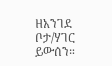ዘአንገደ ቦታ/ሃገር ይውሰን።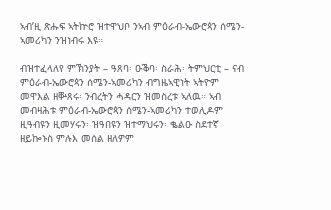ኣብ’ዚ ጽሑፍ ኣትኵሮ ዝተዋህቦ ንኣብ ምዕራብ-ኤውሮጳን ሰሜን-ኣመሪካን ንዝነብሩ እዩ።

ብዝተፈላለየ ምኽንያት – ዓጸባ፡ ዑቕባ፡ ስራሕ፡ ትምህርቲ – ናብ ምዕራብ-ኤውሮጳን ሰሜን-ኣመሪካን ብግዜኣዊነት ኣትዮም መዋእል ዘቝጸሩ፡ ንብረትን ሓዳርን ዝመስረቱ ኣለዉ። ኣብ መብዛሕቱ ምዕራብ-ኤውሮጳን ሰሜን-ኣመሪካን ተወሊዶም ዚዓብዩን ዚመሃሩን፡ ዝዓበዩን ዝተማህሩን፡ ቈልዑ ስደተኛ ዘይኰኑስ ምሉእ መሰል ዘለዎም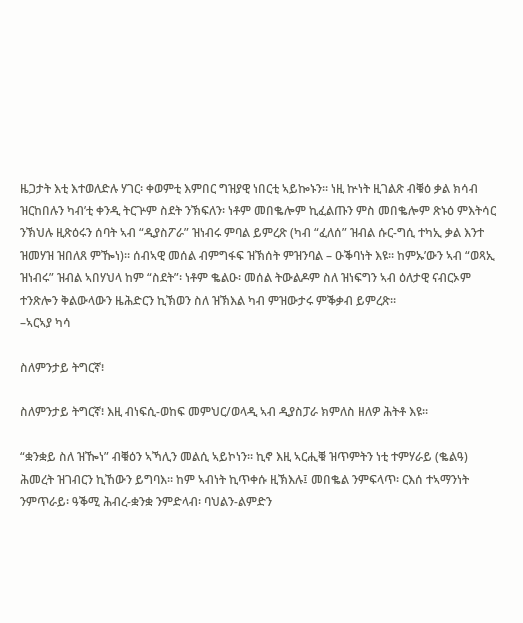ዜጋታት እቲ እተወለድሉ ሃገር፡ ቀወምቲ እምበር ግዝያዊ ነበርቲ ኣይኰኑን። ነዚ ኵነት ዚገልጽ ብቑዕ ቃል ክሳብ ዝርከበሉን ካብ’ቲ ቀንዲ ትርጕም ስደት ንኽፍለን፡ ነቶም መበቈሎም ኪፈልጡን ምስ መበቈሎም ጽኑዕ ምእትሳር ንኽህሉ ዚጽዕሩን ሰባት ኣብ “ዲያስፖራ” ዝነብሩ ምባል ይምረጽ (ካብ “ፈለሰ” ዝብል ሱር-ግሲ ተካኢ ቃል እንተ ዝመሃዝ ዝበለጸ ምዀነ)። ሰብኣዊ መሰል ብምግፋፍ ዝኽሰት ምዝንባል – ዑቕባነት እዩ። ከምኡ’ውን ኣብ “ወጻኢ ዝነብሩ” ዝብል ኣበሃህላ ከም “ስደት”፡ ነቶም ቈልዑ፡ መሰል ትውልዶም ስለ ዝነፍግን ኣብ ዕለታዊ ናብርኦም ተንጽሎን ቅልውላውን ዜሕድርን ኪኽወን ስለ ዝኽእል ካብ ምዝውታሩ ምቕቃብ ይምረጽ።
–ኣርኣያ ካሳ

ስለምንታይ ትግርኛ፧

ስለምንታይ ትግርኛ፧ እዚ ብነፍሲ-ወከፍ መምህር/ወላዲ ኣብ ዲያስፓራ ክምለስ ዘለዎ ሕትቶ እዩ።

“ቋንቋይ ስለ ዝዀነ” ብቑዕን ኣኻሊን መልሲ ኣይኮነን። ኪኖ እዚ ኣርሒቑ ዝጥምትን ነቲ ተምሃራይ (ቈልዓ) ሕመረት ዝገብርን ኪኸውን ይግባእ። ከም ኣብነት ኪጥቀሱ ዚኽእሉ፤ መበቈል ንምፍላጥ፡ ርእሰ ተኣማንነት ንምጥራይ፡ ዓቕሚ ሕብረ-ቋንቋ ንምድላብ፡ ባህልን-ልምድን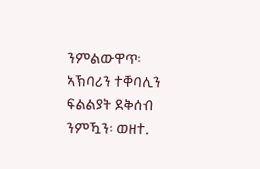ንምልውዋጥ፡ ኣኽባሪን ተቐባሊን ፍልልያት ደቅሰብ ንምዃን፡ ወዘተ.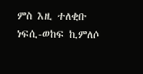ምስ እዚ ተለቂቡ ነፍሲ-ወከፍ ኪምለሶ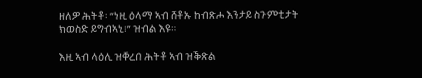ዘለዎ ሕትቶ፡ “ነዚ ዕላማ ኣብ ሸቶኡ ከብጽሖ እንታይ ስጉምቲታት ክወስድ ይግብኣኒ፧” ዝብል እዩ።

እዚ ኣብ ላዕሊ ዝቐረበ ሕትቶ ኣብ ዝቕጽል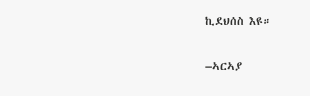ኪደህሰስ እዩ።

–ኣርኣያ